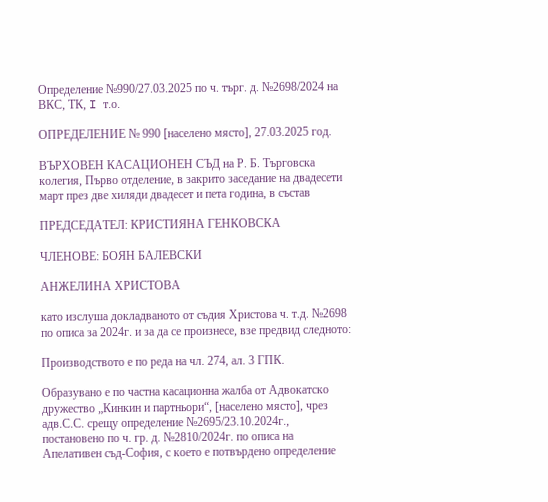Определение №990/27.03.2025 по ч. търг. д. №2698/2024 на ВКС, ТК, I т.о.

ОПРЕДЕЛЕНИЕ № 990 [населено място], 27.03.2025 год.

ВЪРХОВЕН КАСАЦИОНЕН СЪД на Р. Б. Търговска колегия, Първо отделение, в закрито заседание на двадесети март през две хиляди двадесет и пета година, в състав

ПРЕДСЕДАТЕЛ: КРИСТИЯНА ГЕНКОВСКА

ЧЛЕНОВЕ: БОЯН БАЛЕВСКИ

АНЖЕЛИНА ХРИСТОВА

като изслуша докладваното от съдия Христова ч. т.д. №2698 по описа за 2024г. и за да се произнесе, взе предвид следното:

Производството е по реда на чл. 274, ал. 3 ГПК.

Образувано е по частна касационна жалба от Адвокатско дружество „Кинкин и партньори“, [населено място], чрез адв.С.С. срещу определение №2695/23.10.2024г., постановено по ч. гр. д. №2810/2024г. по описа на Апелативен съд-София, с което е потвърдено определение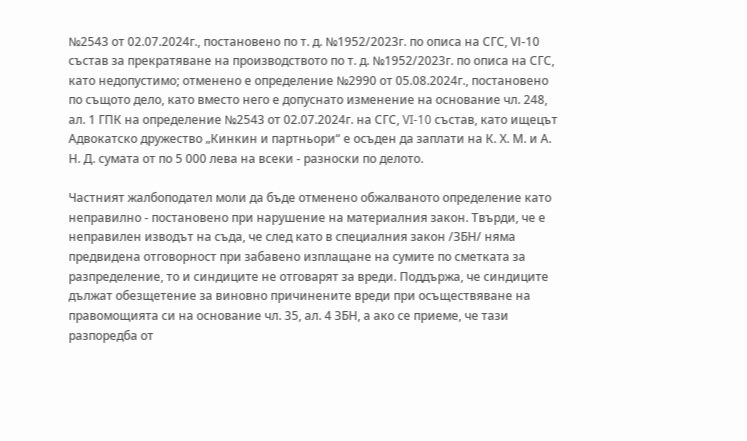№2543 от 02.07.2024г., постановено по т. д. №1952/2023г. по описа на СГС, VІ-10 състав за прекратяване на производството по т. д. №1952/2023г. по описа на СГС, като недопустимо; отменено е определение №2990 от 05.08.2024г., постановено по същото дело, като вместо него е допуснато изменение на основание чл. 248, ал. 1 ГПК на определение №2543 от 02.07.2024г. на СГС, VI-10 състав, като ищецът Адвокатско дружество „Кинкин и партньори“ е осъден да заплати на К. Х. М. и А. Н. Д. сумата от по 5 000 лева на всеки - разноски по делото.

Частният жалбоподател моли да бъде отменено обжалваното определение като неправилно - постановено при нарушение на материалния закон. Твърди, че е неправилен изводът на съда, че след като в специалния закон /ЗБН/ няма предвидена отговорност при забавено изплащане на сумите по сметката за разпределение, то и синдиците не отговарят за вреди. Поддържа, че синдиците дължат обезщетение за виновно причинените вреди при осъществяване на правомощията си на основание чл. 35, ал. 4 ЗБН, а ако се приеме, че тази разпоредба от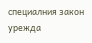специалния закон урежда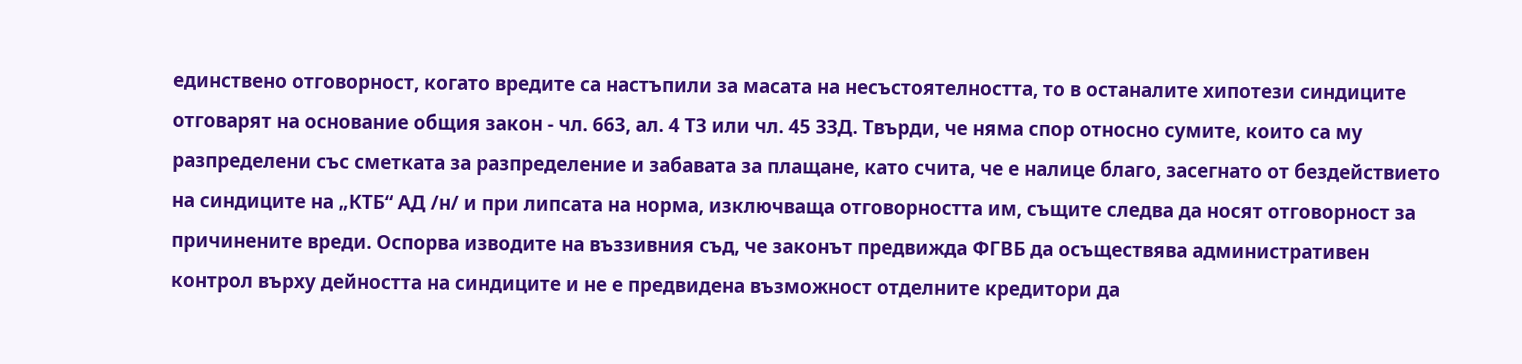единствено отговорност, когато вредите са настъпили за масата на несъстоятелността, то в останалите хипотези синдиците отговарят на основание общия закон - чл. 663, ал. 4 ТЗ или чл. 45 ЗЗД. Твърди, че няма спор относно сумите, които са му разпределени със сметката за разпределение и забавата за плащане, като счита, че е налице благо, засегнато от бездействието на синдиците на „КТБ“ АД /н/ и при липсата на норма, изключваща отговорността им, същите следва да носят отговорност за причинените вреди. Оспорва изводите на въззивния съд, че законът предвижда ФГВБ да осъществява административен контрол върху дейността на синдиците и не е предвидена възможност отделните кредитори да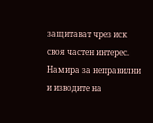защитават чрез иск своя частен интерес. Намира за неправилни и изводите на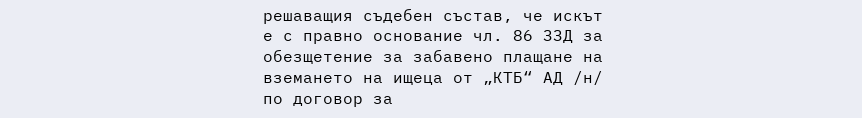решаващия съдебен състав, че искът е с правно основание чл. 86 ЗЗД за обезщетение за забавено плащане на вземането на ищеца от „КТБ“ АД /н/ по договор за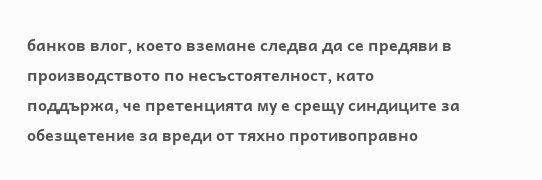банков влог, което вземане следва да се предяви в производството по несъстоятелност, като поддържа, че претенцията му е срещу синдиците за обезщетение за вреди от тяхно противоправно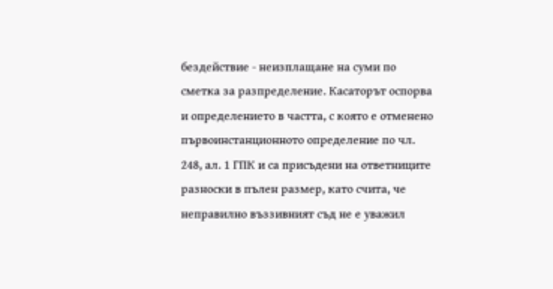бездействие - неизплащане на суми по сметка за разпределение. Касаторът оспорва и определението в частта, с която е отменено първоинстанционното определение по чл. 248, ал. 1 ГПК и са присъдени на ответниците разноски в пълен размер, като счита, че неправилно въззивният съд не е уважил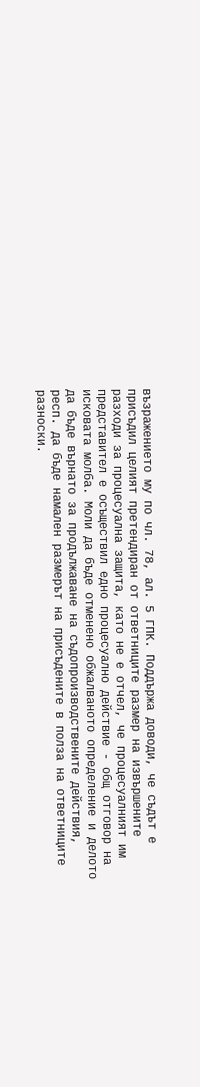възражението му по чл. 78, ал. 5 ГПК. Поддържа доводи, че съдът е присъдил целият претендиран от ответниците размер на извършените разходи за процесуална защита, като не е отчел, че процесуалният им представител е осъществил едно процесуално действие - общ отговор на исковата молба. Моли да бъде отменено обжалваното определение и делото да бъде върнато за продължаване на съдопроизводствените действия, респ. да бъде намален размерът на присъдените в полза на ответниците разноски.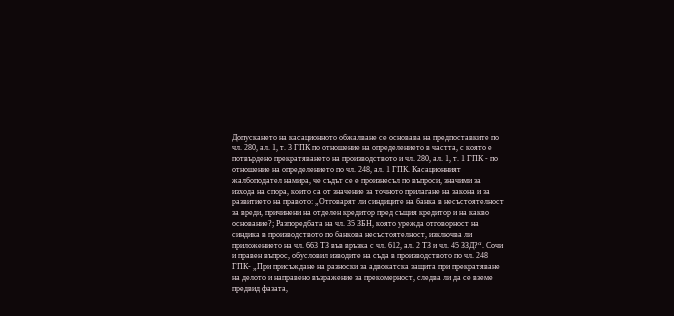Допускането на касационното обжалване се основава на предпоставките по чл. 280, ал. 1, т. 3 ГПК по отношение на определението в частта, с която е потвърдено прекратяването на производството и чл. 280, ал. 1, т. 1 ГПК - по отношение на определението по чл. 248, ал. 1 ГПК. Касационният жалбоподател намира, че съдът се е произнесъл по въпроси, значими за изхода на спора, които са от значение за точното прилагане на закона и за развитието на правото: „Отговарят ли синдиците на банка в несъстоятелност за вреди, причинени на отделен кредитор пред същия кредитор и на какво основание?; Разпоредбата на чл. 35 ЗБН, която урежда отговорност на синдика в производството по банкова несъстоятелност, изключва ли приложението на чл. 663 ТЗ във връзка с чл. 612, ал. 2 ТЗ и чл. 45 ЗЗД?“. Сочи и правен въпрос, обусловил изводите на съда в производството по чл. 248 ГПК- „При присъждане на разноски за адвокатска защита при прекратяване на делото и направено възражение за прекомерност, следва ли да се вземе предвид фазата,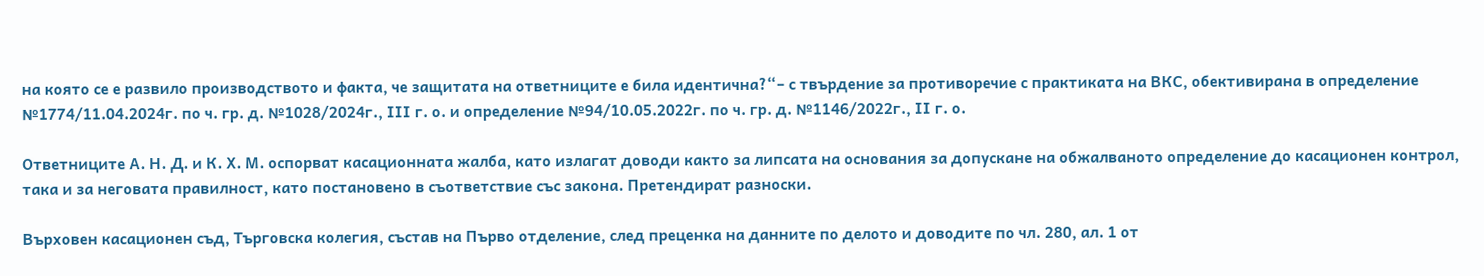на която се е развило производството и факта, че защитата на ответниците е била идентична?“– с твърдение за противоречие с практиката на ВКС, обективирана в определение №1774/11.04.2024г. по ч. гр. д. №1028/2024г., ІІІ г. о. и определение №94/10.05.2022г. по ч. гр. д. №1146/2022г., ІІ г. о.

Ответниците А. Н. Д. и К. Х. М. оспорват касационната жалба, като излагат доводи както за липсата на основания за допускане на обжалваното определение до касационен контрол, така и за неговата правилност, като постановено в съответствие със закона. Претендират разноски.

Върховен касационен съд, Търговска колегия, състав на Първо отделение, след преценка на данните по делото и доводите по чл. 280, ал. 1 от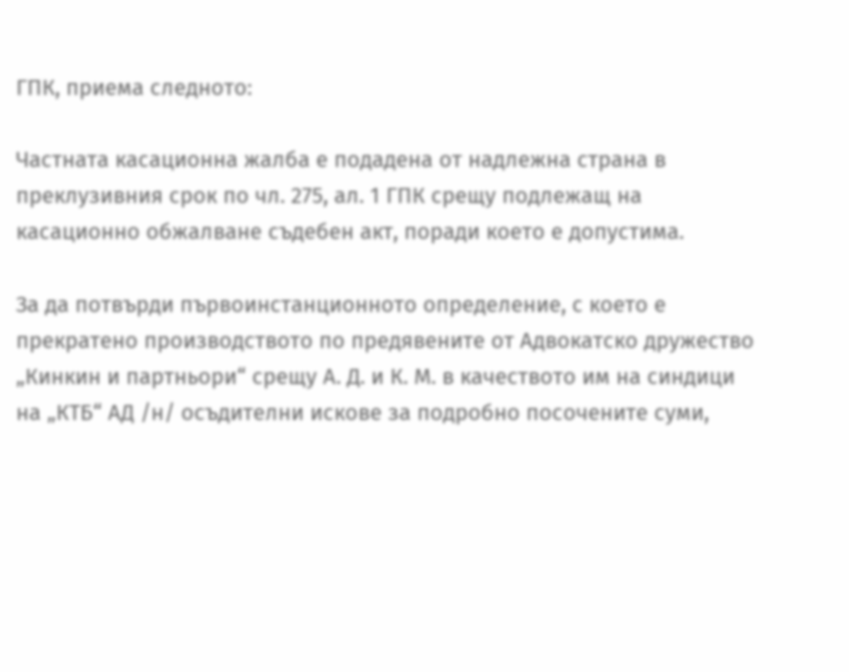ГПК, приема следното:

Частната касационна жалба е подадена от надлежна страна в преклузивния срок по чл. 275, ал. 1 ГПК срещу подлежащ на касационно обжалване съдебен акт, поради което е допустима.

За да потвърди първоинстанционното определение, с което е прекратено производството по предявените от Адвокатско дружество „Кинкин и партньори“ срещу А. Д. и К. М. в качеството им на синдици на „КТБ“ АД /н/ осъдителни искове за подробно посочените суми,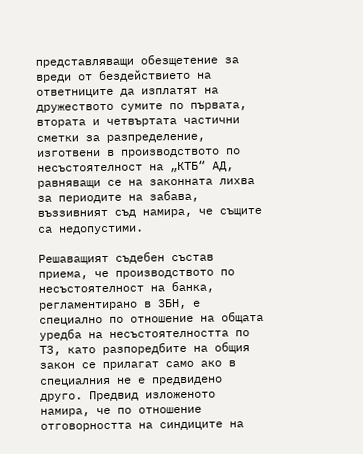представляващи обезщетение за вреди от бездействието на ответниците да изплатят на дружеството сумите по първата, втората и четвъртата частични сметки за разпределение, изготвени в производството по несъстоятелност на „КТБ“ АД, равняващи се на законната лихва за периодите на забава, въззивният съд намира, че същите са недопустими.

Решаващият съдебен състав приема, че производството по несъстоятелност на банка, регламентирано в ЗБН, е специално по отношение на общата уредба на несъстоятелността по ТЗ, като разпоредбите на общия закон се прилагат само ако в специалния не е предвидено друго. Предвид изложеното намира, че по отношение отговорността на синдиците на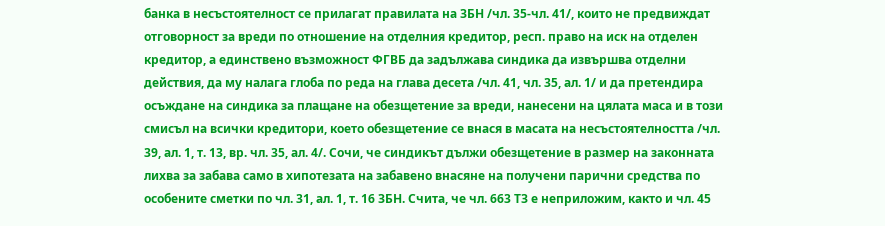банка в несъстоятелност се прилагат правилата на ЗБН /чл. 35-чл. 41/, които не предвиждат отговорност за вреди по отношение на отделния кредитор, респ. право на иск на отделен кредитор, а единствено възможност ФГВБ да задължава синдика да извършва отделни действия, да му налага глоба по реда на глава десета /чл. 41, чл. 35, ал. 1/ и да претендира осъждане на синдика за плащане на обезщетение за вреди, нанесени на цялата маса и в този смисъл на всички кредитори, което обезщетение се внася в масата на несъстоятелността /чл. 39, ал. 1, т. 13, вр. чл. 35, ал. 4/. Сочи, че синдикът дължи обезщетение в размер на законната лихва за забава само в хипотезата на забавено внасяне на получени парични средства по особените сметки по чл. 31, ал. 1, т. 16 ЗБН. Счита, че чл. 663 ТЗ е неприложим, както и чл. 45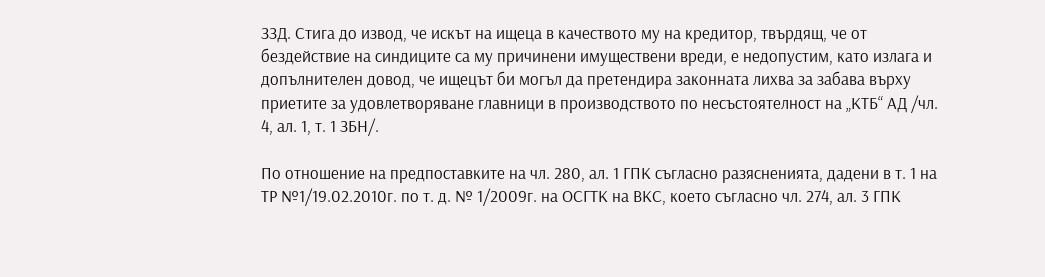ЗЗД. Стига до извод, че искът на ищеца в качеството му на кредитор, твърдящ, че от бездействие на синдиците са му причинени имуществени вреди, е недопустим, като излага и допълнителен довод, че ищецът би могъл да претендира законната лихва за забава върху приетите за удовлетворяване главници в производството по несъстоятелност на „КТБ“ АД /чл. 4, ал. 1, т. 1 ЗБН/.

По отношение на предпоставките на чл. 280, ал. 1 ГПК съгласно разясненията, дадени в т. 1 на ТР №1/19.02.2010г. по т. д. № 1/2009г. на ОСГТК на ВКС, което съгласно чл. 274, ал. 3 ГПК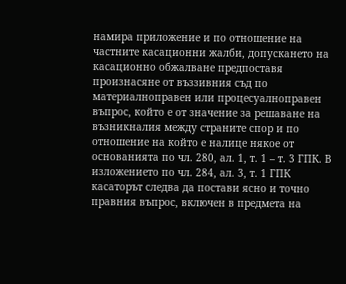намира приложение и по отношение на частните касационни жалби, допускането на касационно обжалване предпоставя произнасяне от въззивния съд по материалноправен или процесуалноправен въпрос, който е от значение за решаване на възникналия между страните спор и по отношение на който е налице някое от основанията по чл. 280, ал. 1, т. 1 – т. 3 ГПК. В изложението по чл. 284, ал. 3, т. 1 ГПК касаторът следва да постави ясно и точно правния въпрос, включен в предмета на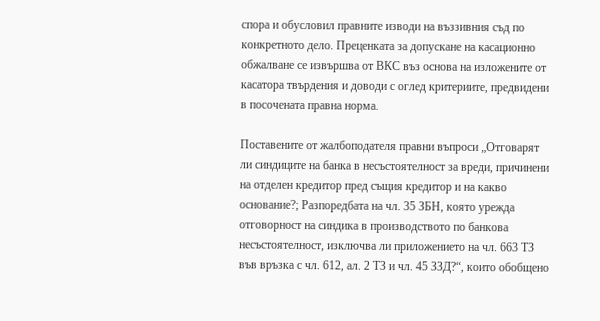спора и обусловил правните изводи на въззивния съд по конкретното дело. Преценката за допускане на касационно обжалване се извършва от ВКС въз основа на изложените от касатора твърдения и доводи с оглед критериите, предвидени в посочената правна норма.

Поставените от жалбоподателя правни въпроси „Отговарят ли синдиците на банка в несъстоятелност за вреди, причинени на отделен кредитор пред същия кредитор и на какво основание?; Разпоредбата на чл. 35 ЗБН, която урежда отговорност на синдика в производството по банкова несъстоятелност, изключва ли приложението на чл. 663 ТЗ във връзка с чл. 612, ал. 2 ТЗ и чл. 45 ЗЗД?“, които обобщено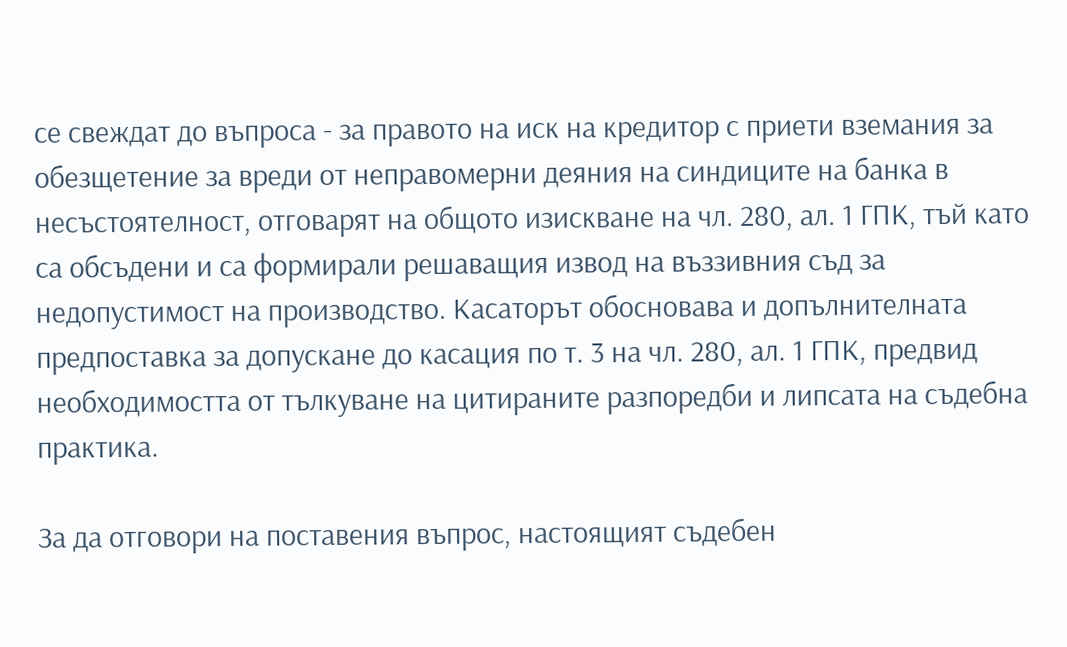се свеждат до въпроса - за правото на иск на кредитор с приети вземания за обезщетение за вреди от неправомерни деяния на синдиците на банка в несъстоятелност, отговарят на общото изискване на чл. 280, ал. 1 ГПК, тъй като са обсъдени и са формирали решаващия извод на въззивния съд за недопустимост на производство. Касаторът обосновава и допълнителната предпоставка за допускане до касация по т. 3 на чл. 280, ал. 1 ГПК, предвид необходимостта от тълкуване на цитираните разпоредби и липсата на съдебна практика.

За да отговори на поставения въпрос, настоящият съдебен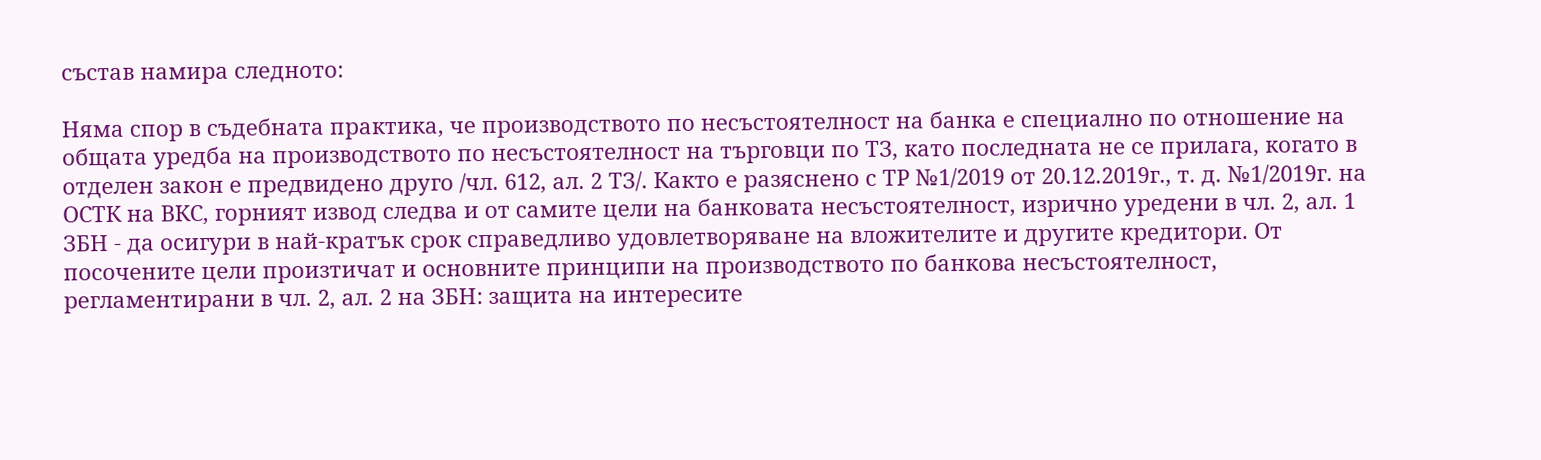състав намира следното:

Няма спор в съдебната практика, че производството по несъстоятелност на банка е специално по отношение на общата уредба на производството по несъстоятелност на търговци по ТЗ, като последната не се прилага, когато в отделен закон е предвидено друго /чл. 612, ал. 2 ТЗ/. Както е разяснено с ТР №1/2019 от 20.12.2019г., т. д. №1/2019г. на ОСТК на ВКС, горният извод следва и от самите цели на банковата несъстоятелност, изрично уредени в чл. 2, ал. 1 ЗБН - да осигури в най-кратък срок справедливо удовлетворяване на вложителите и другите кредитори. От посочените цели произтичат и основните принципи на производството по банкова несъстоятелност, регламентирани в чл. 2, ал. 2 на ЗБН: защита на интересите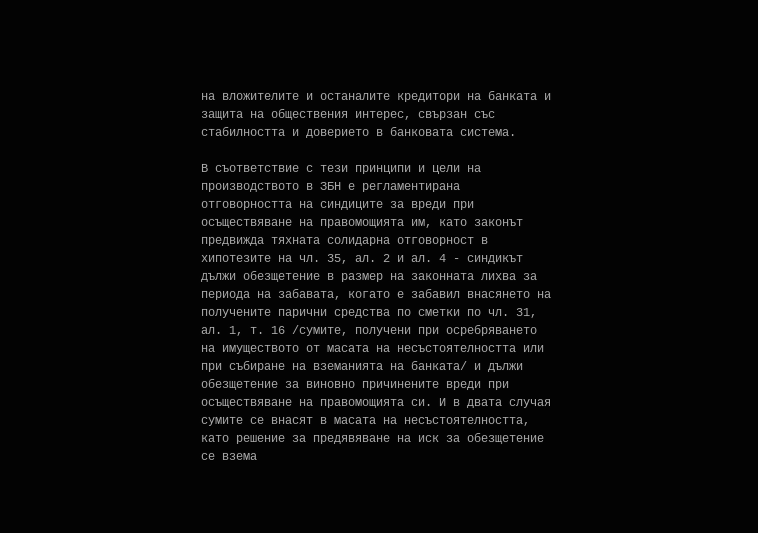на вложителите и останалите кредитори на банката и защита на обществения интерес, свързан със стабилността и доверието в банковата система.

В съответствие с тези принципи и цели на производството в ЗБН е регламентирана отговорността на синдиците за вреди при осъществяване на правомощията им, като законът предвижда тяхната солидарна отговорност в хипотезите на чл. 35, ал. 2 и ал. 4 - синдикът дължи обезщетение в размер на законната лихва за периода на забавата, когато е забавил внасянето на получените парични средства по сметки по чл. 31, ал. 1, т. 16 /сумите, получени при осребряването на имуществото от масата на несъстоятелността или при събиране на вземанията на банката/ и дължи обезщетение за виновно причинените вреди при осъществяване на правомощията си. И в двата случая сумите се внасят в масата на несъстоятелността, като решение за предявяване на иск за обезщетение се взема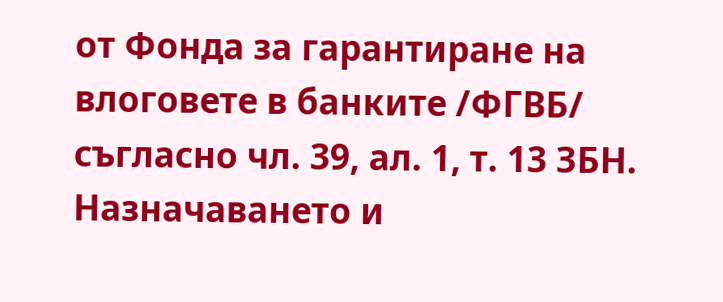от Фонда за гарантиране на влоговете в банките /ФГВБ/ съгласно чл. 39, ал. 1, т. 13 ЗБН. Назначаването и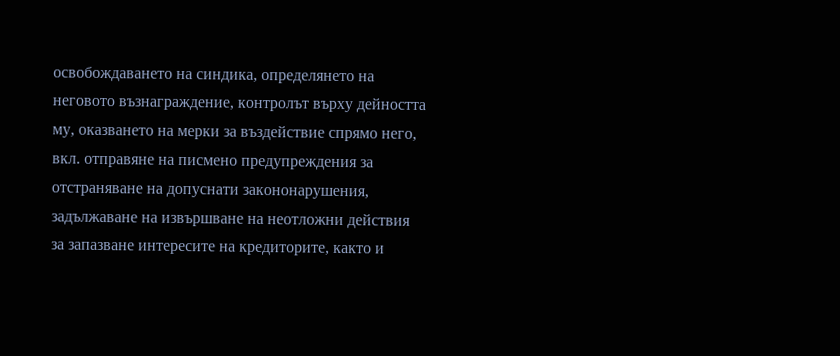освобождаването на синдика, определянето на неговото възнаграждение, контролът върху дейността му, оказването на мерки за въздействие спрямо него, вкл. отправяне на писмено предупреждения за отстраняване на допуснати закононарушения, задължаване на извършване на неотложни действия за запазване интересите на кредиторите, както и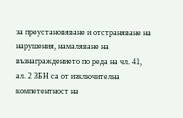за преустановяване и отстраняване на нарушения, намаляване на възнаграждението по реда на чл. 41, ал. 2 ЗБН са от изключителна компетентност на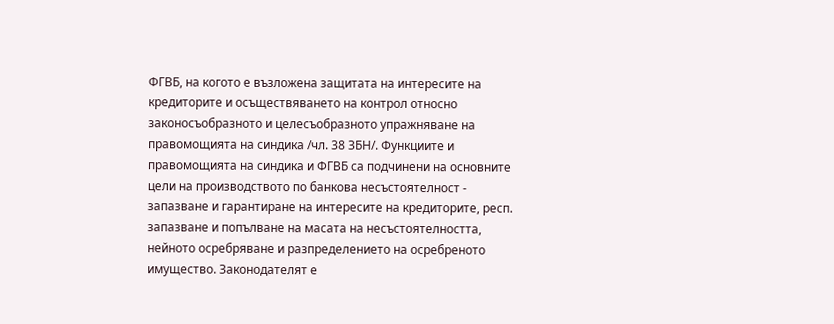ФГВБ, на когото е възложена защитата на интересите на кредиторите и осъществяването на контрол относно законосъобразното и целесъобразното упражняване на правомощията на синдика /чл. 38 ЗБН/. Функциите и правомощията на синдика и ФГВБ са подчинени на основните цели на производството по банкова несъстоятелност - запазване и гарантиране на интересите на кредиторите, респ. запазване и попълване на масата на несъстоятелността, нейното осребряване и разпределението на осребреното имущество. Законодателят е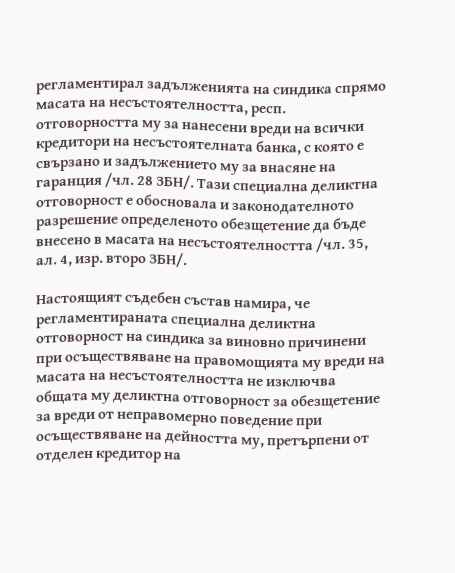регламентирал задълженията на синдика спрямо масата на несъстоятелността, респ. отговорността му за нанесени вреди на всички кредитори на несъстоятелната банка, с която е свързано и задължението му за внасяне на гаранция /чл. 28 ЗБН/. Тази специална деликтна отговорност е обосновала и законодателното разрешение определеното обезщетение да бъде внесено в масата на несъстоятелността /чл. 35, ал. 4, изр. второ ЗБН/.

Настоящият съдебен състав намира, че регламентираната специална деликтна отговорност на синдика за виновно причинени при осъществяване на правомощията му вреди на масата на несъстоятелността не изключва общата му деликтна отговорност за обезщетение за вреди от неправомерно поведение при осъществяване на дейността му, претърпени от отделен кредитор на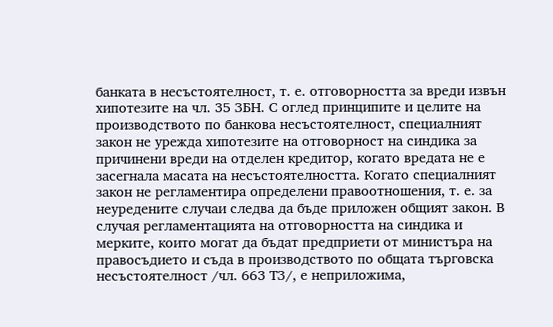банката в несъстоятелност, т. е. отговорността за вреди извън хипотезите на чл. 35 ЗБН. С оглед принципите и целите на производството по банкова несъстоятелност, специалният закон не урежда хипотезите на отговорност на синдика за причинени вреди на отделен кредитор, когато вредата не е засегнала масата на несъстоятелността. Когато специалният закон не регламентира определени правоотношения, т. е. за неуредените случаи следва да бъде приложен общият закон. В случая регламентацията на отговорността на синдика и мерките, които могат да бъдат предприети от министъра на правосъдието и съда в производството по общата търговска несъстоятелност /чл. 663 ТЗ/, е неприложима,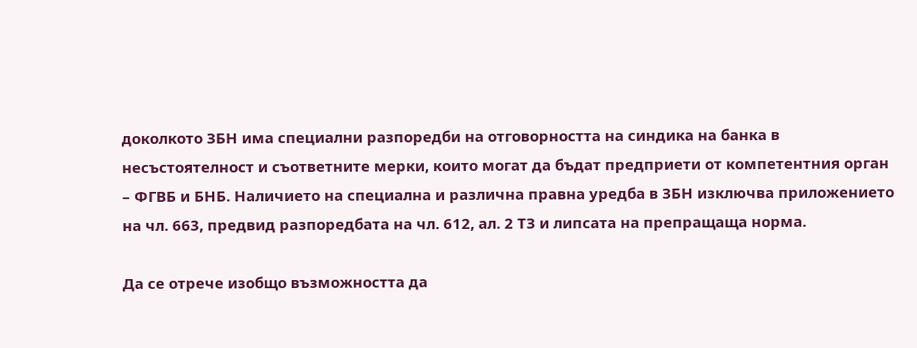доколкото ЗБН има специални разпоредби на отговорността на синдика на банка в несъстоятелност и съответните мерки, които могат да бъдат предприети от компетентния орган – ФГВБ и БНБ. Наличието на специална и различна правна уредба в ЗБН изключва приложението на чл. 663, предвид разпоредбата на чл. 612, ал. 2 ТЗ и липсата на препращаща норма.

Да се отрече изобщо възможността да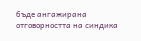бъде ангажирана отговорността на синдика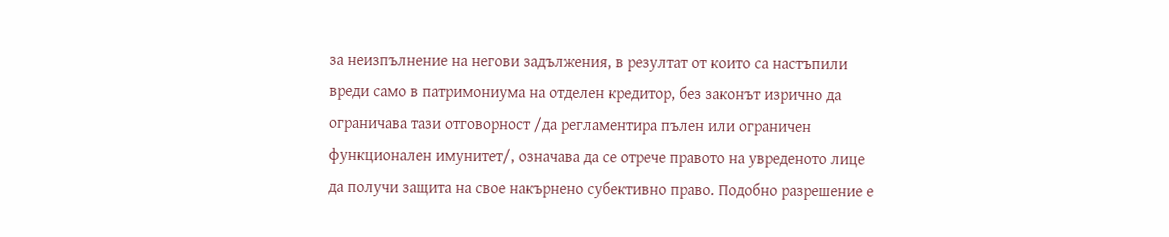за неизпълнение на негови задължения, в резултат от които са настъпили вреди само в патримониума на отделен кредитор, без законът изрично да ограничава тази отговорност /да регламентира пълен или ограничен функционален имунитет/, означава да се отрече правото на увреденото лице да получи защита на свое накърнено субективно право. Подобно разрешение е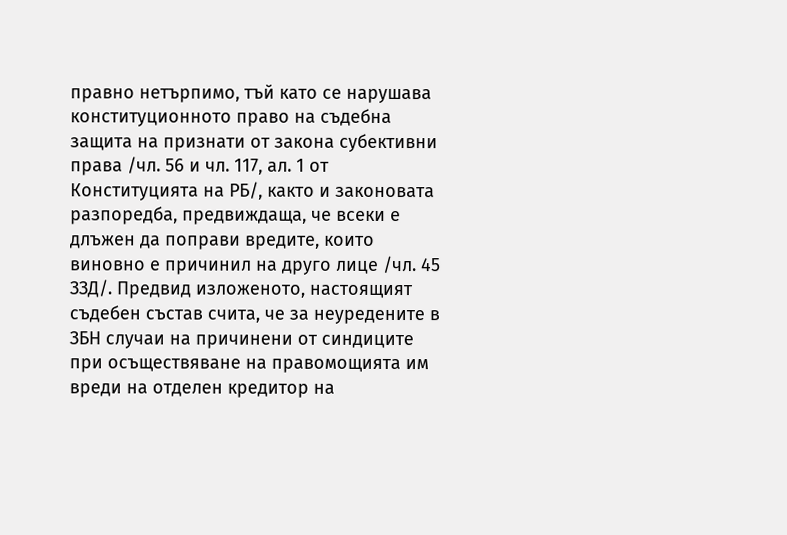правно нетърпимо, тъй като се нарушава конституционното право на съдебна защита на признати от закона субективни права /чл. 56 и чл. 117, ал. 1 от Конституцията на РБ/, както и законовата разпоредба, предвиждаща, че всеки е длъжен да поправи вредите, които виновно е причинил на друго лице /чл. 45 ЗЗД/. Предвид изложеното, настоящият съдебен състав счита, че за неуредените в ЗБН случаи на причинени от синдиците при осъществяване на правомощията им вреди на отделен кредитор на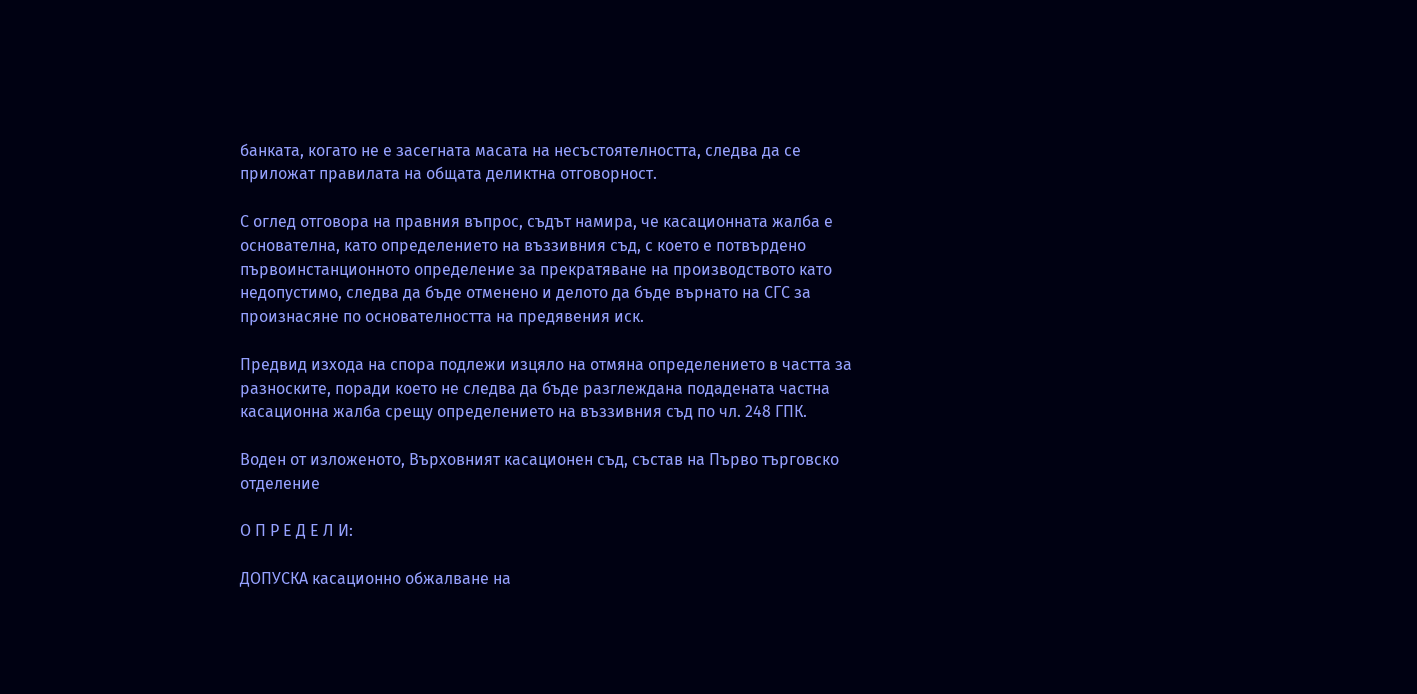банката, когато не е засегната масата на несъстоятелността, следва да се приложат правилата на общата деликтна отговорност.

С оглед отговора на правния въпрос, съдът намира, че касационната жалба е основателна, като определението на въззивния съд, с което е потвърдено първоинстанционното определение за прекратяване на производството като недопустимо, следва да бъде отменено и делото да бъде върнато на СГС за произнасяне по основателността на предявения иск.

Предвид изхода на спора подлежи изцяло на отмяна определението в частта за разноските, поради което не следва да бъде разглеждана подадената частна касационна жалба срещу определението на въззивния съд по чл. 248 ГПК.

Воден от изложеното, Върховният касационен съд, състав на Първо търговско отделение

О П Р Е Д Е Л И:

ДОПУСКА касационно обжалване на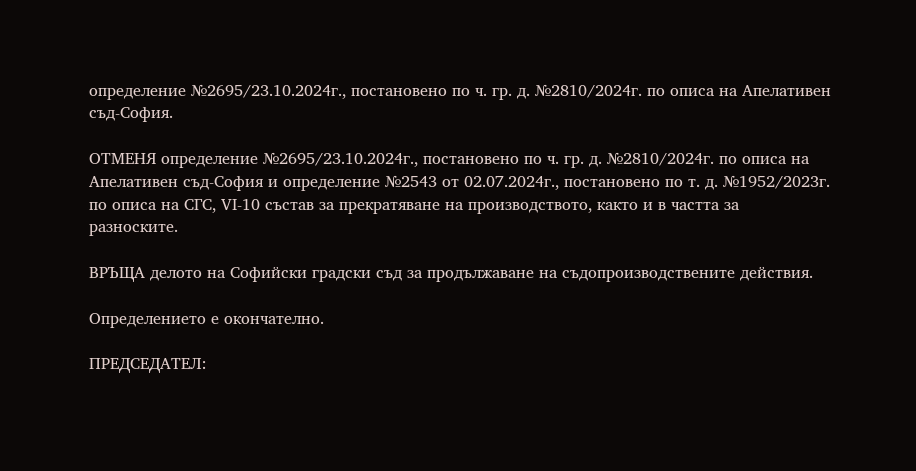определение №2695/23.10.2024г., постановено по ч. гр. д. №2810/2024г. по описа на Апелативен съд-София.

ОТМЕНЯ определение №2695/23.10.2024г., постановено по ч. гр. д. №2810/2024г. по описа на Апелативен съд-София и определение №2543 от 02.07.2024г., постановено по т. д. №1952/2023г. по описа на СГС, VІ-10 състав за прекратяване на производството, както и в частта за разноските.

ВРЪЩА делото на Софийски градски съд за продължаване на съдопроизводствените действия.

Определението е окончателно.

ПРЕДСЕДАТЕЛ: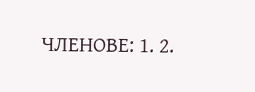ЧЛЕНОВЕ: 1. 2.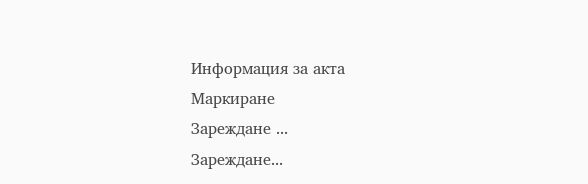Информация за акта
Маркиране
Зареждане ...
Зареждане...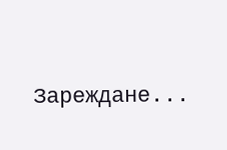Зареждане...